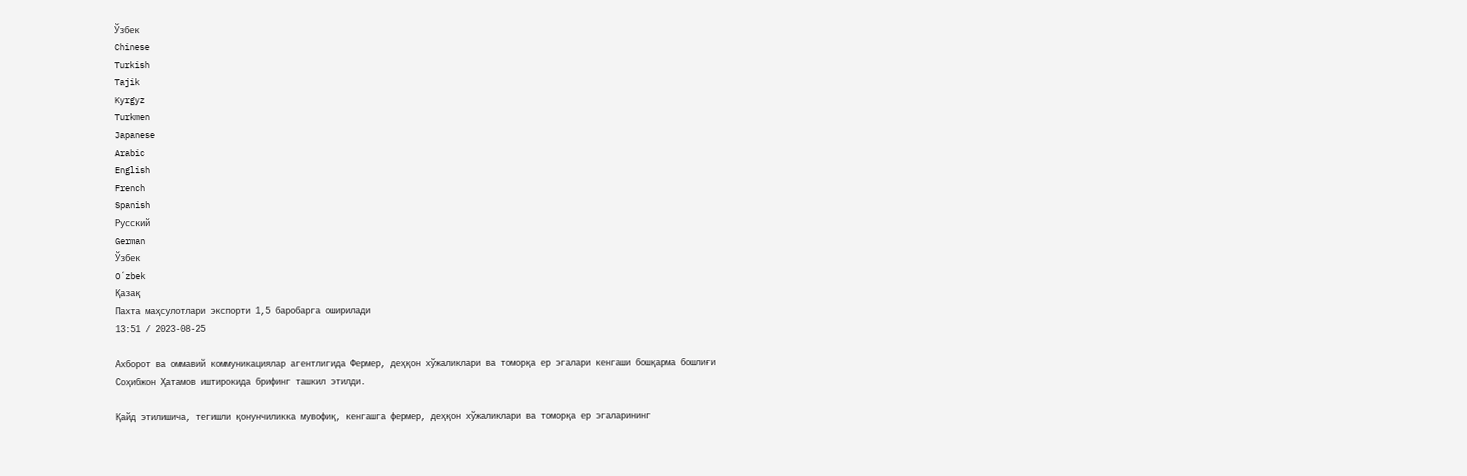Ўзбек
Chinese
Turkish
Tajik
Kyrgyz
Turkmen
Japanese
Arabic
English
French
Spanish
Русский
German
Ўзбек
Oʻzbek
Қазақ
Пахта маҳсулотлари экспорти 1,5 баробарга оширилади
13:51 / 2023-08-25

Ахборот ва оммавий коммуникациялар агентлигида Фермер, деҳқон хўжаликлари ва томорқа ер эгалари кенгаши бошқарма бошлиғи Соҳибжон Ҳатамов иштирокида брифинг ташкил этилди.

Қайд этилишича, тегишли қонунчиликка мувофиқ, кенгашга фермер, деҳқон хўжаликлари ва томорқа ер эгаларининг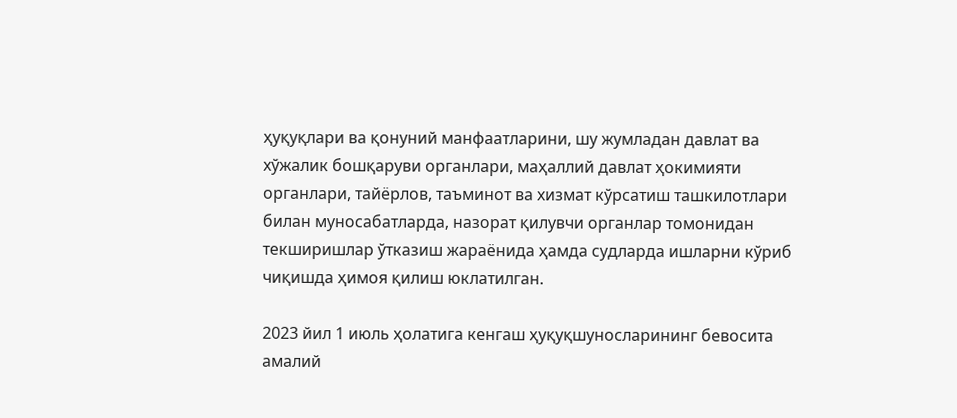ҳуқуқлари ва қонуний манфаатларини, шу жумладан давлат ва хўжалик бошқаруви органлари, маҳаллий давлат ҳокимияти органлари, тайёрлов, таъминот ва хизмат кўрсатиш ташкилотлари билан муносабатларда, назорат қилувчи органлар томонидан текширишлар ўтказиш жараёнида ҳамда судларда ишларни кўриб чиқишда ҳимоя қилиш юклатилган.

2023 йил 1 июль ҳолатига кенгаш ҳуқуқшуносларининг бевосита амалий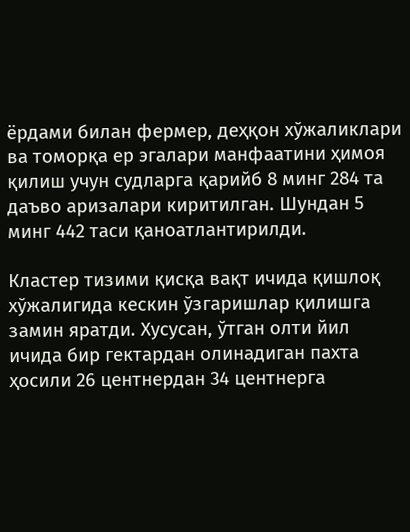ёрдами билан фермер, деҳқон хўжаликлари ва томорқа ер эгалари манфаатини ҳимоя қилиш учун судларга қарийб 8 минг 284 та даъво аризалари киритилган. Шундан 5 минг 442 таси қаноатлантирилди.

Кластер тизими қисқа вақт ичида қишлоқ хўжалигида кескин ўзгаришлар қилишга замин яратди. Хусусан, ўтган олти йил ичида бир гектардан олинадиган пахта ҳосили 26 центнердан 34 центнерга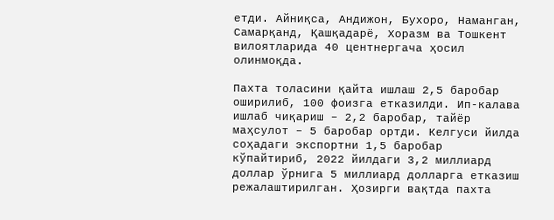етди. Айниқса, Андижон, Бухоро, Наманган, Самарқанд, Қашқадарё, Хоразм ва Тошкент вилоятларида 40 центнергача ҳосил олинмоқда.

Пахта толасини қайта ишлаш 2,5 баробар оширилиб, 100 фоизга етказилди. Ип-калава ишлаб чиқариш – 2,2 баробар, тайёр маҳсулот – 5 баробар ортди. Келгуси йилда соҳадаги экспортни 1,5 баробар кўпайтириб, 2022 йилдаги 3,2 миллиард доллар ўрнига 5 миллиард долларга етказиш режалаштирилган. Ҳозирги вақтда пахта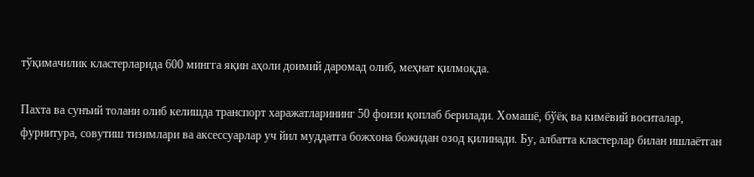тўқимачилик кластерларида 600 мингга яқин аҳоли доимий даромад олиб, меҳнат қилмоқда.

Пахта ва сунъий толани олиб келишда транспорт харажатларининг 50 фоизи қоплаб берилади. Хомашё, бўёқ ва кимёвий воситалар, фурнитура, совутиш тизимлари ва аксессуарлар уч йил муддатга божхона божидан озод қилинади. Бу, албатта кластерлар билан ишлаётган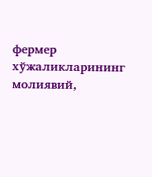фермер хўжаликларининг молиявий,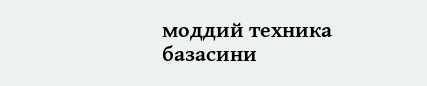моддий техника базасини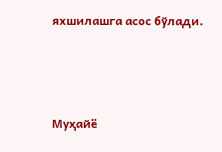яхшилашга асос бўлади.



Муҳайё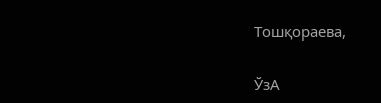Тошқораева,

ЎзА